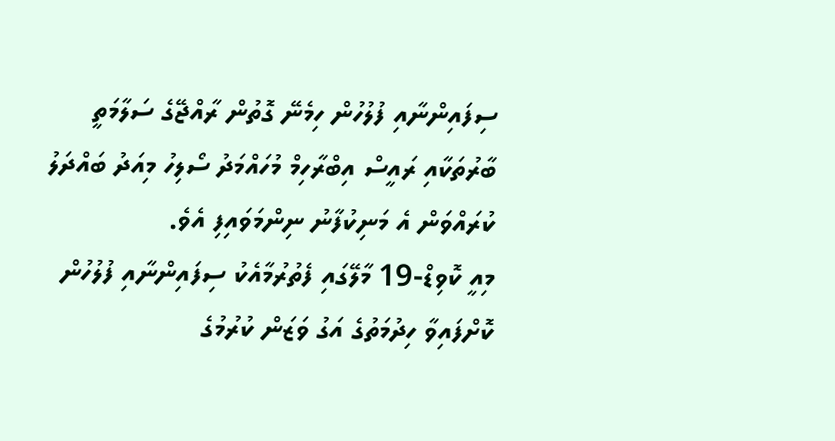ސިފައިންނާއި ފުލުހުން ހިމެނޭ ގޮތުން ރާއްޖޭގެ ސަލާމަތީ ބާރުތަކާއި ރައީސް އިބްރާހިމް މުހައްމަދު ސޯލިހު މިއަދު ބައްދަލު ކުރައްވަން އެ މަނިކުފާނު ނިންމަވައިފި އެވެ.
މިއީ ކޮވިޑް-19 މާލޭގައި ފެތުރުމާއެކު ސިފައިންނާއި ފުލުހުން ކޮށްފައިވާ ހިދުމަތުގެ އަގު ވަޒަން ކުރުމުގެ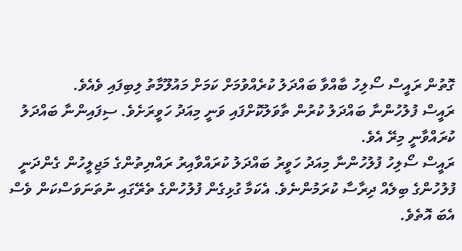ގޮތުން ރައީސް ސޯލިހު ބާއްވާ ބައްދަލު ކުރެއްވުމަށް ކަމަށް މައުލޫމާތު ލިބިފައި ވެއެވެ.
ރައީސް ފުލުހުންނާ ބައްދަލު ކުރުން ތާވަލުކޮށްފައި ވަނީ މިއަދު ހަވީރަށެވެ. ސިފައިންނާ ބައްދަލު ކުރައްވާނީ މިރޭ އެވެ.
ރައީސް ސޯލިހު ފުލުހުންނާ މިއަދު ހަވީރު ބައްދަލު ކުރައްވާއިރު ރައްޔިތުންގެ މަޖިލީހުން ގެންދަނީ ފުލުހުންގެ ބިލެއް ދިރާސާ ކުރަމުންނެވެ. އެކަމާ ގުޅިގެން ފުލުހުންގެ ތެރޭގައި ނުތަނަވަސްކަން ވެސް އެބަ އޮތެވެ.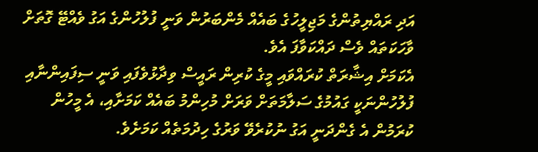އަދި ރައްޔިތުންގެ މަޖިލީހުގެ ބައެއް މެންބަރުން ވަނީ ފުލުހުންގެ އަގު ވެއްޓޭ ގޮތަށް ވާހަކަތައް ވެސް ދައްކަވާފަ އެވެ.
އެކަމަށް އިޝާރަތް ކުރައްވައި މީގެ ކުރިން ރައީސް ވިދާޅުވެފައި ވަނީ ސިފައިންނާއި ފުލުހުންނަކީ ގައުމުގެ ސަލާމަތަށް ވަރަށް މުހިންމު ބައެއް ކަމަށާއި، އެ މީހުން ކުރަމުން އެ ގެންދަނީ އަގު ނުކުރެވޭ ވަރުގެ ހިދުމަތެއް ކަމަށެވެ.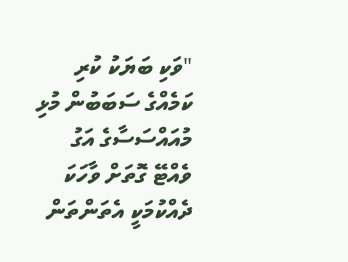"ވަކި ބަޔަކު ކުރި ކަމެއްގެ ސަބަބުން މުޅި މުއައްސަސާގެ އަގު ވެއްޓޭ ގޮތަށް ވާހަކަ ދެއްކުމަކީ އެތަންތަން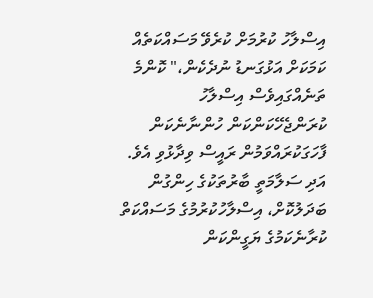އިސްލާހު ކުރުމަށް ކުރެވޭ މަސައްކަތެއް ކަމަކަށް އަޅުގަނޑު ނުދެކެން،" ކޮންމެ ތަނެއްގައިވެސް އިސްލާހު ކުރަންޖެހޭކަންކަން ހުންނާނެކަން ފާހަގަކުރައްވަމުން ރައީސް ވިދާޅުވި އެވެ.
އަދި ސަލާމަތީ ބާރުތަކުގެ ހިންގުން ބަދަލުކޮށް، އިސްލާހުކުރުމުގެ މަސައްކަތް ކުރާނެކަމުގެ ޔަގީންކަން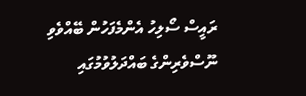ރައީސް ސޯލިހު އެންމެފަހުން ބޭއްވެވި ނޫސްވެރިންގެ ބައްދަލުވުމުގައި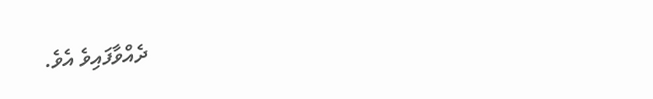ދެއްވާފައިވެ އެވެ.